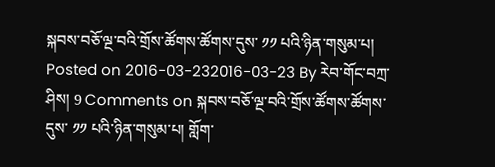སྐབས་བཅོ་ལྔ་བའི་གྲོས་ཚོགས་ཚོགས་དུས་ ༡༡ པའི་ཉིན་གསུམ་པ། Posted on 2016-03-232016-03-23 By རེབ་གོང་བཀྲ་ཤིས། 9 Comments on སྐབས་བཅོ་ལྔ་བའི་གྲོས་ཚོགས་ཚོགས་དུས་ ༡༡ པའི་ཉིན་གསུམ་པ། གློག་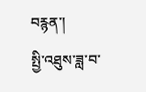བརྙན་།
སྤྱི་འཐུས་ཟླ་བ་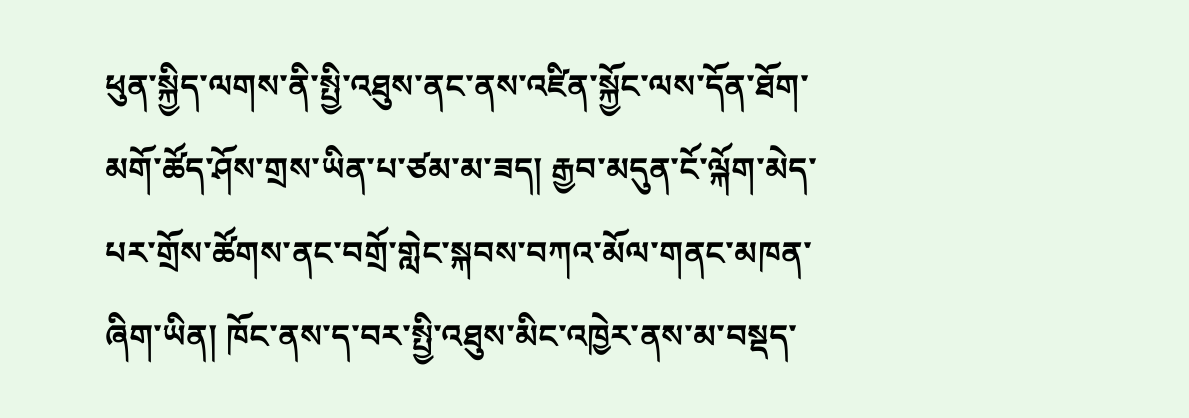ཕུན་སྐྱིད་ལགས་ནི་སྤྱི་འཐུས་ནང་ནས་འཛིན་སྐྱོང་ལས་དོན་ཐོག་མགོ་ཚོད་ཤོས་གྲས་ཡིན་པ་ཙམ་མ་ཟད། རྒྱབ་མདུན་ངོ་ལྐོག་མེད་པར་གྲོས་ཚོགས་ནང་བགྲོ་གླེང་སྐབས་བཀའ་མོལ་གནང་མཁན་ཞིག་ཡིན། ཁོང་ནས་ད་བར་སྤྱི་འཐུས་མིང་འཁྱེར་ནས་མ་བསྡད་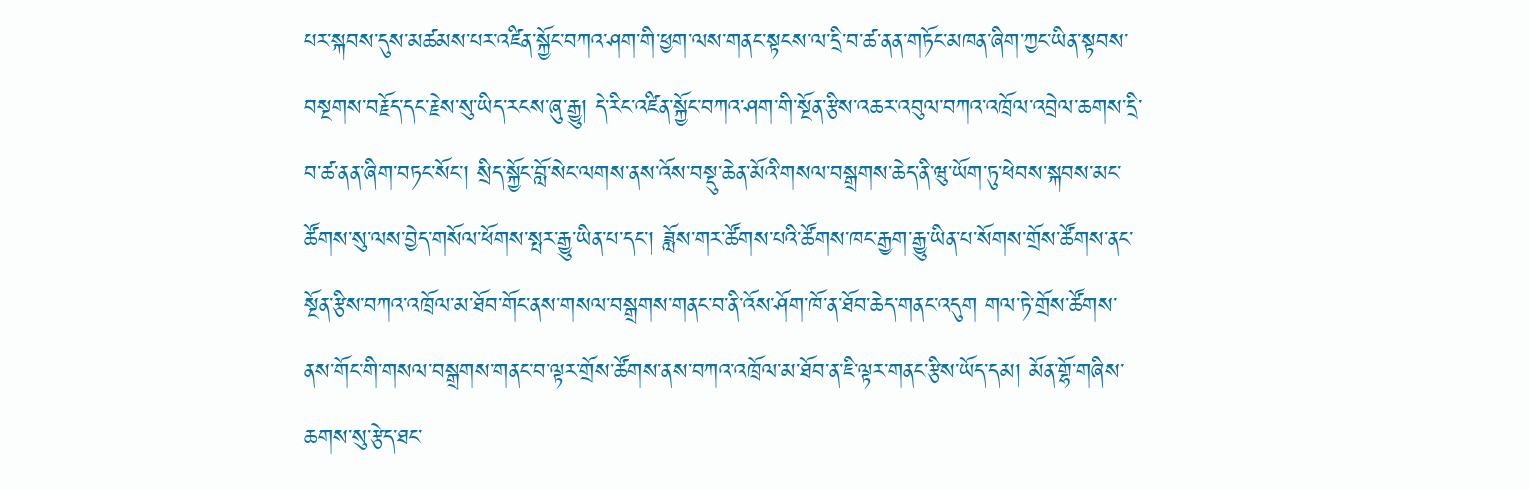པར་སྐབས་དུས་མཚམས་པར་འཛིན་སྐྱོང་བཀའ་ཤག་གི་ཕྱག་ལས་གནང་སྟངས་ལ་དྲི་བ་ཚ་ནན་གཏོང་མཁན་ཞིག་ཀྱང་ཡིན་སྟབས་བསྔགས་བརྗོད་དང་རྗེས་སུ་ཡིད་རངས་ཞུ་རྒྱུ། དེ་རིང་འཛིན་སྐྱོང་བཀའ་ཤག་གི་སྔོན་རྩིས་འཆར་འབུལ་བཀའ་འཁྲོལ་འབྲེལ་ཆགས་དྲི་བ་ཚ་ནན་ཞིག་བཏང་སོང་། སྲིད་སྐྱོང་བློ་སེང་ལགས་ནས་འོས་བསྡུ་ཆེན་མོའི་གསལ་བསྒྲགས་ཆེད་ནི་ཝུ་ཡོག་ཏུ་ཕེབས་སྐབས་མང་ཚོགས་སུ་ལས་བྱེད་གསོལ་ཕོགས་སྤར་རྒྱུ་ཡིན་པ་དང་། ཟློས་གར་ཚོགས་པའི་ཚོགས་ཁང་རྒྱག་རྒྱུ་ཡིན་པ་སོགས་གྲོས་ཚོགས་ནང་སྔོན་རྩིས་བཀའ་འཁྲོལ་མ་ཐོབ་གོང་ནས་གསལ་བསྒྲགས་གནང་བ་ནི་འོས་ཤོག་ཁོ་ན་ཐོབ་ཆེད་གནང་འདུག གལ་ཏེ་གྲོས་ཚོགས་ནས་གོང་གི་གསལ་བསྒྲགས་གནང་བ་ལྟར་གྲོས་ཚོགས་ནས་བཀའ་འཁྲོལ་མ་ཐོབ་ན་ཇི་ལྟར་གནང་རྩིས་ཡོད་དམ། མོན་གྷོ་གཞིས་ཆགས་སུ་རྩེད་ཐང་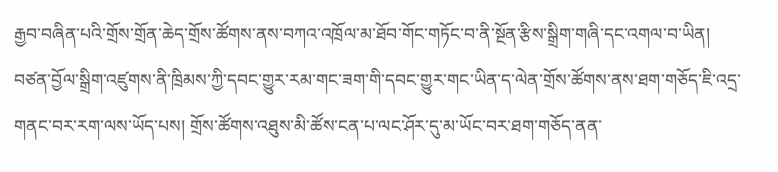རྒྱབ་བཞིན་པའི་གྲོས་གྲོན་ཆེད་གྲོས་ཚོགས་ནས་བཀའ་འཁྲོལ་མ་ཐོབ་གོང་གཏོང་བ་ནི་སྔོན་རྩིས་སྒྲིག་གཞི་དང་འགལ་བ་ཡིན། བཙན་བྱོལ་སྒྲིག་འཛུགས་ནི་ཁྲིམས་ཀྱི་དབང་གྱུར་རམ་གང་ཟག་གི་དབང་གྱུར་གང་ཡིན་ད་ལེན་གྲོས་ཚོགས་ནས་ཐག་གཅོད་ཇི་འདྲ་གནང་བར་རག་ལས་ཡོད་པས། གྲོས་ཚོགས་འཐུས་མི་ཚོས་ངན་པ་ལང་ཤོར་དུ་མ་ཡོང་བར་ཐག་གཅོད་ནན་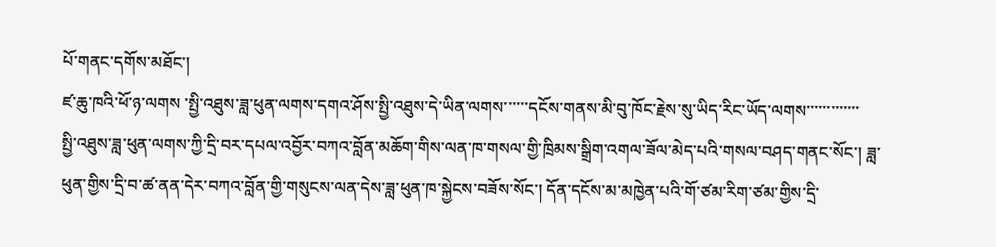པོ་གནང་དགོས་མཐོང་།
ཛ་ཆུ་ཁའི་ཕོ་ཉ་ལགས ་སྤྱི་འཐུས་ཟླ་ཕུན་ལགས་དགའ་ཤོས་སྤྱི་འཐུས་དེ་ཡིན་ལགས་་་་་་དངོས་གནས་མི་བུ་ཁོང་རྗེས་སུ་ཡིད་རིང་ཡོད་ལགས་་་་་་་་་་་་་
སྤྱི་འཐུས་ཟླ་ཕུན་ལགས་ཀྱི་དྲི་བར་དཔལ་འབྱོར་བཀའ་བློན་མཆོག་གིས་ལན་ཁ་གསལ་གྱི་ཁྲིམས་སྒྲིག་འགལ་ཟོལ་མེད་པའི་གསལ་བཤད་གནང་སོང་། ཟླ་ཕུན་གྱིས་དྲི་བ་ཚ་ནན་དེར་བཀའ་བློན་གྱི་གསུངས་ལན་དེས་ཟླ་ཕུན་ཁ་སྐྱེངས་བཟོས་སོང་། དོན་དངོས་མ་མཁྱེན་པའི་གོ་ཙམ་རིག་ཙམ་གྱིས་དྲི་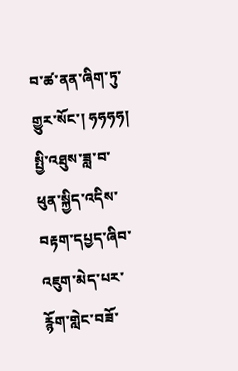བ་ཚ་ནན་ཞིག་ཏུ་གྱུར་སོང་། ཧཧཧཧ།
སྤྱི་འཐུས་ཟླ་བ་ཕུན་སྐྱིད་འདིས་བརྟག་དཔྱད་ཞིབ་འཇུག་མེད་པར་རྙོག་གླེང་བཟོ་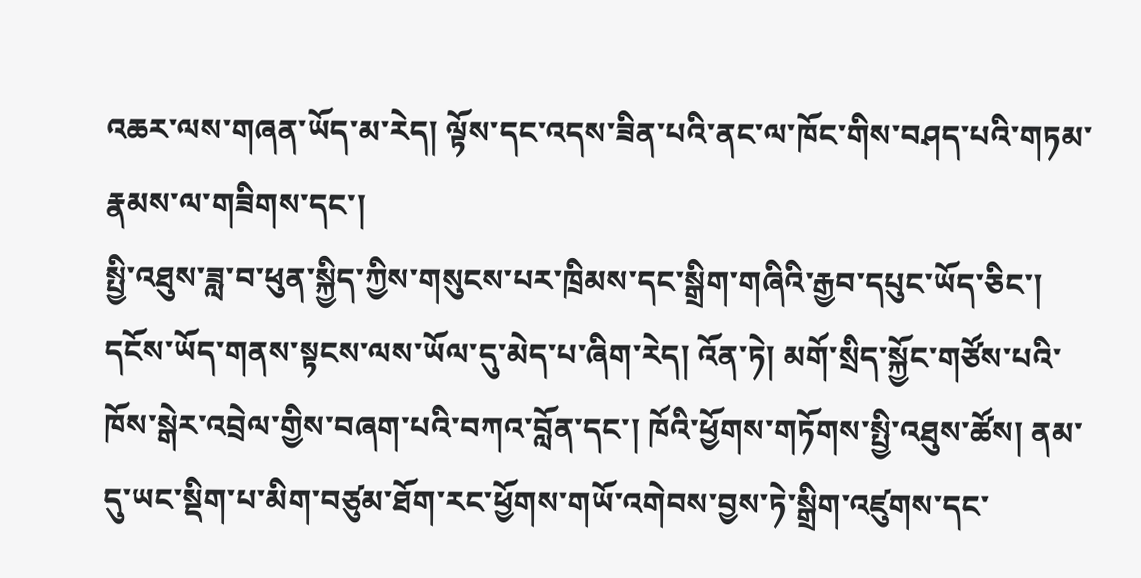འཆར་ལས་གཞན་ཡོད་མ་རེད། ལྟོས་དང་འདས་ཟིན་པའི་ནང་ལ་ཁོང་གིས་བཤད་པའི་གཏམ་རྣམས་ལ་གཟིགས་དང་།
སྤྱི་འཐུས་ཟླ་བ་ཕུན་སྐྱིད་ཀྱིས་གསུངས་པར་ཁྲིམས་དང་སྒྲིག་གཞིའི་རྒྱབ་དཔུང་ཡོད་ཅིང་། དངོས་ཡོད་གནས་སྟངས་ལས་ཡོལ་དུ་མེད་པ་ཞིག་རེད། འོན་ཏེ། མགོ་སྲིད་སྐྱོང་གཙོས་པའི་ཁོས་སྒེར་འབྲེལ་གྱིས་བཞག་པའི་བཀའ་བློན་དང་། ཁོའི་ཕྱོགས་གཏོགས་སྤྱི་འཐུས་ཚོས། ནམ་དུ་ཡང་སྡིག་པ་མིག་བཙུམ་ཐོག་རང་ཕྱོགས་གཡོ་འགེབས་བྱས་ཏེ་སྒྲིག་འཛུགས་དང་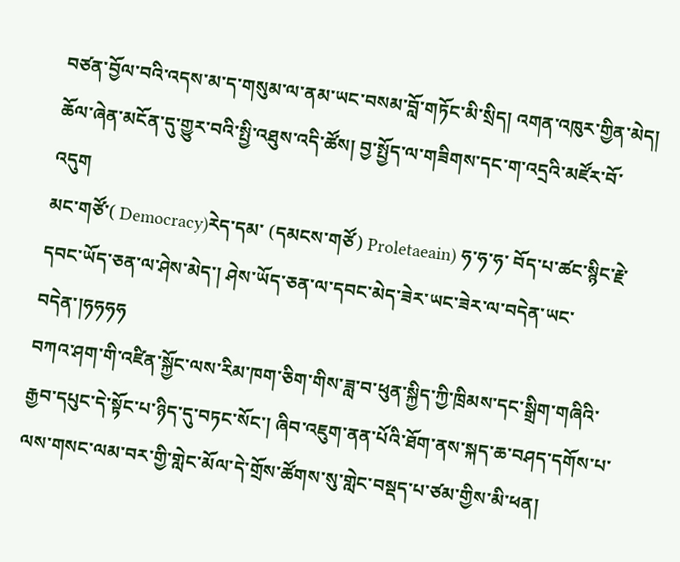བཙན་བྱོལ་བའི་འདས་མ་ད་གསུམ་ལ་ནམ་ཡང་བསམ་བློ་གཏོང་མི་སྲིད། འགན་འཁུར་གྱིན་མེད། ཆོལ་ཞེན་མངོན་དུ་གྱུར་བའི་སྤྱི་འཐུས་འདི་ཚོས། བྱ་སྤྱོད་ལ་གཟིགས་དང་ག་འདྲའི་མཛོར་བོ་འདུག
མང་གཙོ་( Democracy)རེད་དམ་ (དམངས་གཙོ) Proletaeain) ཧ་ཧ་ཧ་ བོད་པ་ཚང་སྙིང་རྗེ་དབང་ཡོད་ཅན་ལ་ཤེས་མེད་། ཤེས་ཡོད་ཅན་ལ་དབང་མེད་ཟེར་ཡང་ཟེར་ལ་བདེན་ཡང་བདེན་།ཧཧཧཧ
བཀའ་ཤག་གི་འཛིན་སྐྱོང་ལས་རིམ་ཁག་ཅིག་གིས་ཟླ་བ་ཕུན་སྐྱིད་ཀྱི་ཁྲིམས་དང་སྒྲིག་གཞིའི་རྒྱབ་དཔུང་དེ་སྟོང་པ་ཉིད་དུ་བཏང་སོང་། ཞིབ་འཇུག་ནན་པོའི་ཐོག་ནས་སྐད་ཆ་བཤད་དགོས་པ་ལས་གསང་ལམ་བར་གྱི་གླེང་མོལ་དེ་གྲོས་ཚོགས་སུ་གླེང་བསྡད་པ་ཙམ་གྱིས་མི་ཕན།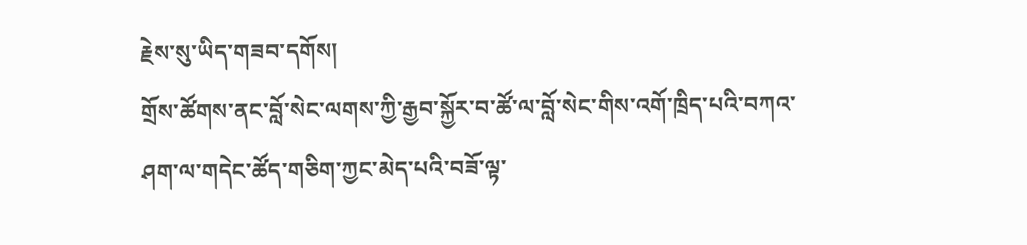རྗེས་སུ་ཡིད་གཟབ་དགོས།
གྲོས་ཚོགས་ནང་བློ་སེང་ལགས་ཀྱི་རྒྱབ་སྐྱོར་བ་ཚོ་ལ་བློ་སེང་གིས་འགོ་ཁྲིད་པའི་བཀའ་ཤག་ལ་གདེང་ཚོད་གཅིག་ཀྱང་མེད་པའི་བཟོ་ལྟ་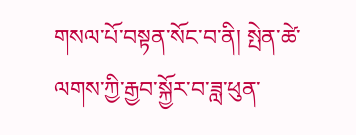གསལ་པོ་བསྟན་སོང་བ་ནི། སྤེན་ཚེ་ལགས་ཀྱི་རྒྱབ་སྐྱོར་བ་ཟླ་ཕུན་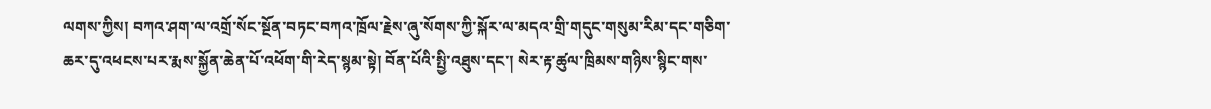ལགས་ཀྱིས། བཀའ་ཤག་ལ་འགྲོ་སོང་སྔོན་བཏང་བཀའ་ཁྲོལ་རྗེས་ཞུ་སོགས་ཀྱི་སྐོར་ལ་མདའ་གྲི་གདུང་གསུམ་རིམ་དང་གཅིག་ཆར་དུ་འཕངས་པར་རྨས་སྐྱོན་ཆེན་པོ་འཕོག་གི་རེད་སྙམ་སྟེ། བོན་པོའི་སྤྱི་འཐུས་དང་། སེར་རྟ་ཚུལ་ཁྲིམས་གཉིས་སྙིང་གས་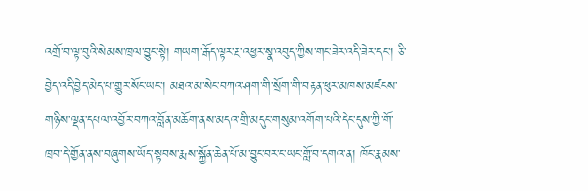འགྲོ་བ་ལྟ་བུའི་སེམས་ཁྲལ་བྱུང་སྟེ། གཡག་རྒོད་ལྟར་རྔ་འཕྱར་སྣ་འབུད་ཀྱིས་གང་ཟེར་འདི་ཟེར་དང་། ཅི་བྱེད་འདི་བྱེད་མེད་པ་གྱུར་སོང་ཡང་། མཐའ་མ་སེང་བཀའ་ཤག་གི་སྲོག་གི་བརྟན་ཕུར་མཁས་མཛངས་གཉིས་ལྡན་དཔལ་འབྱོར་བཀའ་བློན་མཆོག་ནས་མདའ་གྲི་མདུང་གསུམ་འགོག་པའི་དེང་དུས་ཀྱི་གོ་ཁྲབ་དེ་གྱོན་ནས་བཞུགས་ཡོད་སྟབས་རྨས་སྐྱོན་ཆེན་པོ་མ་བྱུང་བར་ང་ཡང་གློ་བ་དགའ་ན། ཁོང་རྣམས་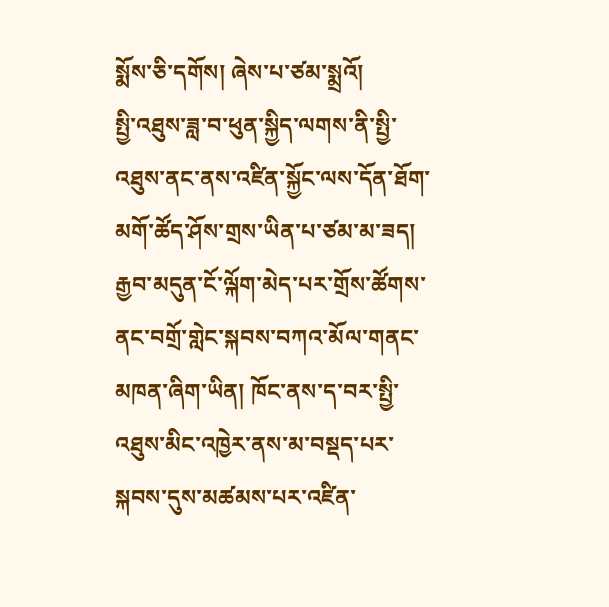སྨོས་ཅི་དགོས། ཞེས་པ་ཙམ་སྨྲའོ།
སྤྱི་འཐུས་ཟླ་བ་ཕུན་སྐྱིད་ལགས་ནི་སྤྱི་འཐུས་ནང་ནས་འཛིན་སྐྱོང་ལས་དོན་ཐོག་མགོ་ཚོད་ཤོས་གྲས་ཡིན་པ་ཙམ་མ་ཟད། རྒྱབ་མདུན་ངོ་ལྐོག་མེད་པར་གྲོས་ཚོགས་ནང་བགྲོ་གླེང་སྐབས་བཀའ་མོལ་གནང་མཁན་ཞིག་ཡིན། ཁོང་ནས་ད་བར་སྤྱི་འཐུས་མིང་འཁྱེར་ནས་མ་བསྡད་པར་སྐབས་དུས་མཚམས་པར་འཛིན་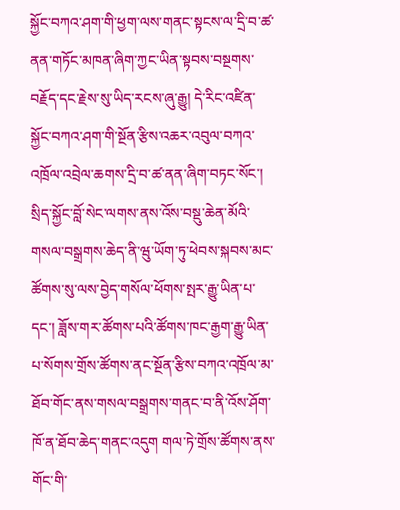སྐྱོང་བཀའ་ཤག་གི་ཕྱག་ལས་གནང་སྟངས་ལ་དྲི་བ་ཚ་ནན་གཏོང་མཁན་ཞིག་ཀྱང་ཡིན་སྟབས་བསྔགས་བརྗོད་དང་རྗེས་སུ་ཡིད་རངས་ཞུ་རྒྱུ། དེ་རིང་འཛིན་སྐྱོང་བཀའ་ཤག་གི་སྔོན་རྩིས་འཆར་འབུལ་བཀའ་འཁྲོལ་འབྲེལ་ཆགས་དྲི་བ་ཚ་ནན་ཞིག་བཏང་སོང་། སྲིད་སྐྱོང་བློ་སེང་ལགས་ནས་འོས་བསྡུ་ཆེན་མོའི་གསལ་བསྒྲགས་ཆེད་ནི་ཝུ་ཡོག་ཏུ་ཕེབས་སྐབས་མང་ཚོགས་སུ་ལས་བྱེད་གསོལ་ཕོགས་སྤར་རྒྱུ་ཡིན་པ་དང་། ཟློས་གར་ཚོགས་པའི་ཚོགས་ཁང་རྒྱག་རྒྱུ་ཡིན་པ་སོགས་གྲོས་ཚོགས་ནང་སྔོན་རྩིས་བཀའ་འཁྲོལ་མ་ཐོབ་གོང་ནས་གསལ་བསྒྲགས་གནང་བ་ནི་འོས་ཤོག་ཁོ་ན་ཐོབ་ཆེད་གནང་འདུག གལ་ཏེ་གྲོས་ཚོགས་ནས་གོང་གི་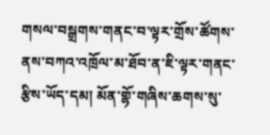གསལ་བསྒྲགས་གནང་བ་ལྟར་གྲོས་ཚོགས་ནས་བཀའ་འཁྲོལ་མ་ཐོབ་ན་ཇི་ལྟར་གནང་རྩིས་ཡོད་དམ། མོན་གྷོ་གཞིས་ཆགས་སུ་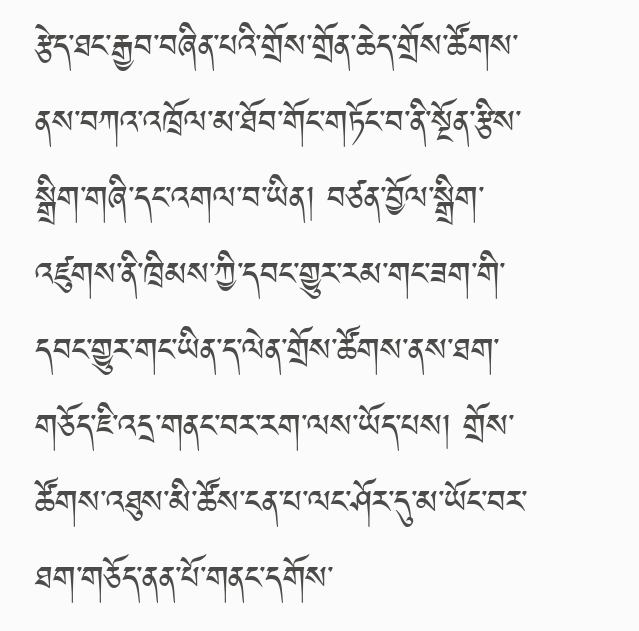རྩེད་ཐང་རྒྱབ་བཞིན་པའི་གྲོས་གྲོན་ཆེད་གྲོས་ཚོགས་ནས་བཀའ་འཁྲོལ་མ་ཐོབ་གོང་གཏོང་བ་ནི་སྔོན་རྩིས་སྒྲིག་གཞི་དང་འགལ་བ་ཡིན། བཙན་བྱོལ་སྒྲིག་འཛུགས་ནི་ཁྲིམས་ཀྱི་དབང་གྱུར་རམ་གང་ཟག་གི་དབང་གྱུར་གང་ཡིན་ད་ལེན་གྲོས་ཚོགས་ནས་ཐག་གཅོད་ཇི་འདྲ་གནང་བར་རག་ལས་ཡོད་པས། གྲོས་ཚོགས་འཐུས་མི་ཚོས་ངན་པ་ལང་ཤོར་དུ་མ་ཡོང་བར་ཐག་གཅོད་ནན་པོ་གནང་དགོས་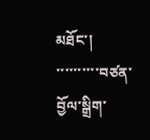མཐོང་།
་་་་་་་་་་བཙན་བྱོལ་སྒྲིག་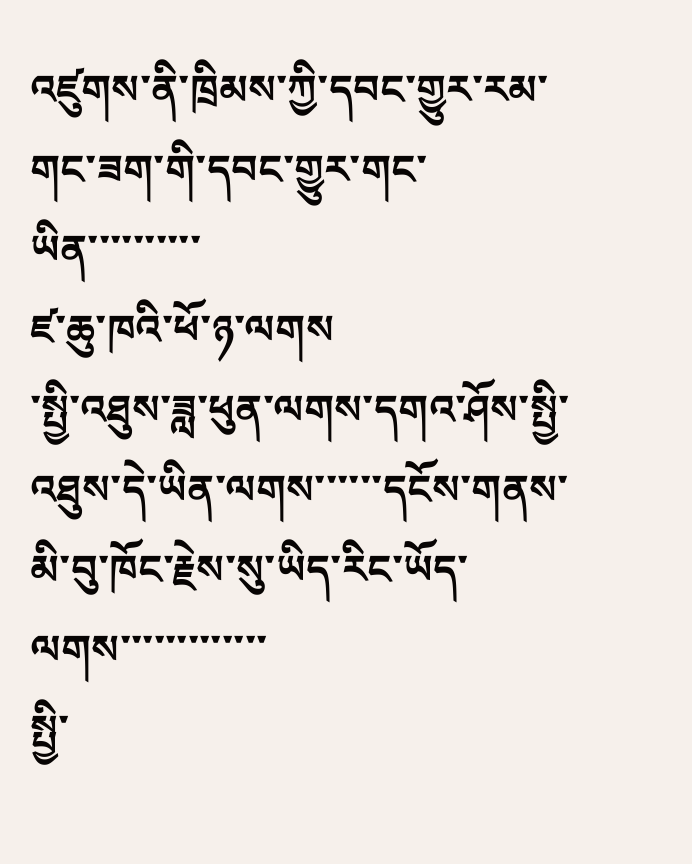འཛུགས་ནི་ཁྲིམས་ཀྱི་དབང་གྱུར་རམ་གང་ཟག་གི་དབང་གྱུར་གང་ཡིན་་་་་་་་་་
ཛ་ཆུ་ཁའི་ཕོ་ཉ་ལགས
་སྤྱི་འཐུས་ཟླ་ཕུན་ལགས་དགའ་ཤོས་སྤྱི་འཐུས་དེ་ཡིན་ལགས་་་་་་དངོས་གནས་མི་བུ་ཁོང་རྗེས་སུ་ཡིད་རིང་ཡོད་ལགས་་་་་་་་་་་་་
སྤྱི་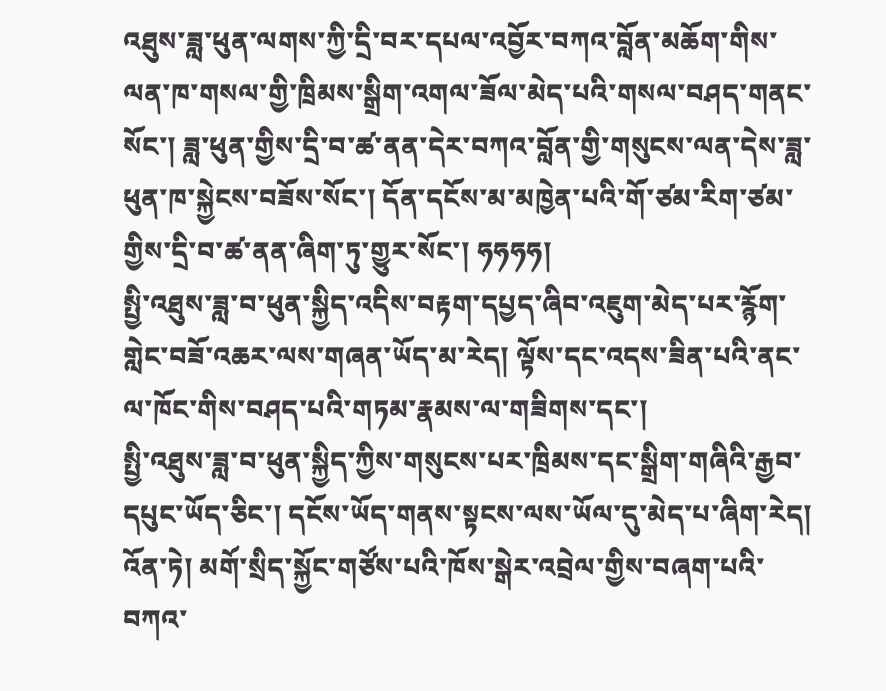འཐུས་ཟླ་ཕུན་ལགས་ཀྱི་དྲི་བར་དཔལ་འབྱོར་བཀའ་བློན་མཆོག་གིས་ལན་ཁ་གསལ་གྱི་ཁྲིམས་སྒྲིག་འགལ་ཟོལ་མེད་པའི་གསལ་བཤད་གནང་སོང་། ཟླ་ཕུན་གྱིས་དྲི་བ་ཚ་ནན་དེར་བཀའ་བློན་གྱི་གསུངས་ལན་དེས་ཟླ་ཕུན་ཁ་སྐྱེངས་བཟོས་སོང་། དོན་དངོས་མ་མཁྱེན་པའི་གོ་ཙམ་རིག་ཙམ་གྱིས་དྲི་བ་ཚ་ནན་ཞིག་ཏུ་གྱུར་སོང་། ཧཧཧཧ།
སྤྱི་འཐུས་ཟླ་བ་ཕུན་སྐྱིད་འདིས་བརྟག་དཔྱད་ཞིབ་འཇུག་མེད་པར་རྙོག་གླེང་བཟོ་འཆར་ལས་གཞན་ཡོད་མ་རེད། ལྟོས་དང་འདས་ཟིན་པའི་ནང་ལ་ཁོང་གིས་བཤད་པའི་གཏམ་རྣམས་ལ་གཟིགས་དང་།
སྤྱི་འཐུས་ཟླ་བ་ཕུན་སྐྱིད་ཀྱིས་གསུངས་པར་ཁྲིམས་དང་སྒྲིག་གཞིའི་རྒྱབ་དཔུང་ཡོད་ཅིང་། དངོས་ཡོད་གནས་སྟངས་ལས་ཡོལ་དུ་མེད་པ་ཞིག་རེད། འོན་ཏེ། མགོ་སྲིད་སྐྱོང་གཙོས་པའི་ཁོས་སྒེར་འབྲེལ་གྱིས་བཞག་པའི་བཀའ་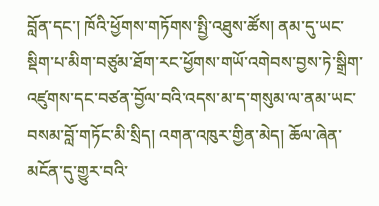བློན་དང་། ཁོའི་ཕྱོགས་གཏོགས་སྤྱི་འཐུས་ཚོས། ནམ་དུ་ཡང་སྡིག་པ་མིག་བཙུམ་ཐོག་རང་ཕྱོགས་གཡོ་འགེབས་བྱས་ཏེ་སྒྲིག་འཛུགས་དང་བཙན་བྱོལ་བའི་འདས་མ་ད་གསུམ་ལ་ནམ་ཡང་བསམ་བློ་གཏོང་མི་སྲིད། འགན་འཁུར་གྱིན་མེད། ཆོལ་ཞེན་མངོན་དུ་གྱུར་བའི་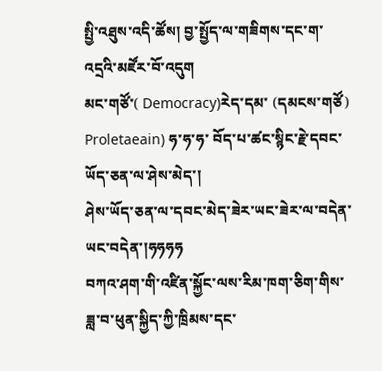སྤྱི་འཐུས་འདི་ཚོས། བྱ་སྤྱོད་ལ་གཟིགས་དང་ག་འདྲའི་མཛོར་བོ་འདུག
མང་གཙོ་( Democracy)རེད་དམ་ (དམངས་གཙོ) Proletaeain) ཧ་ཧ་ཧ་ བོད་པ་ཚང་སྙིང་རྗེ་དབང་ཡོད་ཅན་ལ་ཤེས་མེད་།
ཤེས་ཡོད་ཅན་ལ་དབང་མེད་ཟེར་ཡང་ཟེར་ལ་བདེན་ཡང་བདེན་།ཧཧཧཧ
བཀའ་ཤག་གི་འཛིན་སྐྱོང་ལས་རིམ་ཁག་ཅིག་གིས་ཟླ་བ་ཕུན་སྐྱིད་ཀྱི་ཁྲིམས་དང་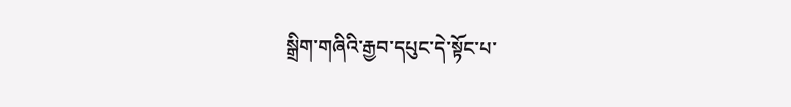སྒྲིག་གཞིའི་རྒྱབ་དཔུང་དེ་སྟོང་པ་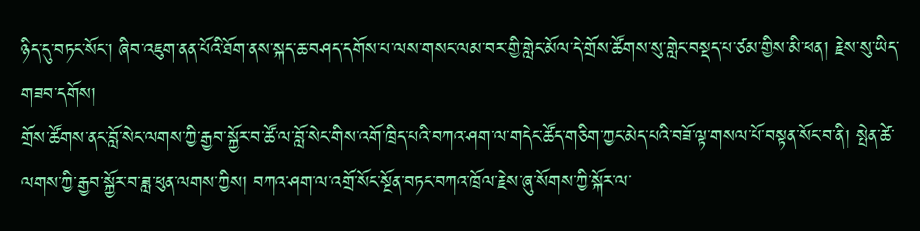ཉིད་དུ་བཏང་སོང་། ཞིབ་འཇུག་ནན་པོའི་ཐོག་ནས་སྐད་ཆ་བཤད་དགོས་པ་ལས་གསང་ལམ་བར་གྱི་གླེང་མོལ་དེ་གྲོས་ཚོགས་སུ་གླེང་བསྡད་པ་ཙམ་གྱིས་མི་ཕན། རྗེས་སུ་ཡིད་གཟབ་དགོས།
གྲོས་ཚོགས་ནང་བློ་སེང་ལགས་ཀྱི་རྒྱབ་སྐྱོར་བ་ཚོ་ལ་བློ་སེང་གིས་འགོ་ཁྲིད་པའི་བཀའ་ཤག་ལ་གདེང་ཚོད་གཅིག་ཀྱང་མེད་པའི་བཟོ་ལྟ་གསལ་པོ་བསྟན་སོང་བ་ནི། སྤེན་ཚེ་ལགས་ཀྱི་རྒྱབ་སྐྱོར་བ་ཟླ་ཕུན་ལགས་ཀྱིས། བཀའ་ཤག་ལ་འགྲོ་སོང་སྔོན་བཏང་བཀའ་ཁྲོལ་རྗེས་ཞུ་སོགས་ཀྱི་སྐོར་ལ་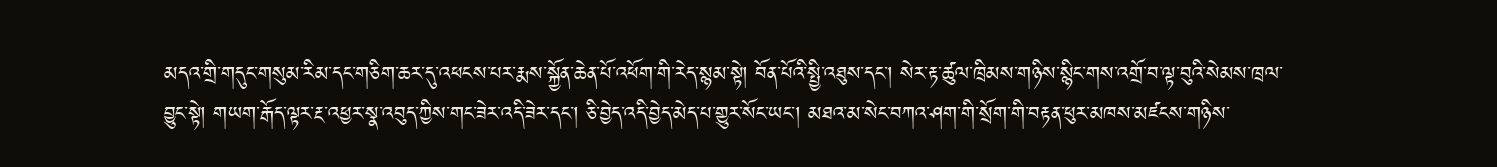མདའ་གྲི་གདུང་གསུམ་རིམ་དང་གཅིག་ཆར་དུ་འཕངས་པར་རྨས་སྐྱོན་ཆེན་པོ་འཕོག་གི་རེད་སྙམ་སྟེ། བོན་པོའི་སྤྱི་འཐུས་དང་། སེར་རྟ་ཚུལ་ཁྲིམས་གཉིས་སྙིང་གས་འགྲོ་བ་ལྟ་བུའི་སེམས་ཁྲལ་བྱུང་སྟེ། གཡག་རྒོད་ལྟར་རྔ་འཕྱར་སྣ་འབུད་ཀྱིས་གང་ཟེར་འདི་ཟེར་དང་། ཅི་བྱེད་འདི་བྱེད་མེད་པ་གྱུར་སོང་ཡང་། མཐའ་མ་སེང་བཀའ་ཤག་གི་སྲོག་གི་བརྟན་ཕུར་མཁས་མཛངས་གཉིས་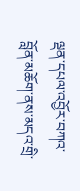ལྡན་དཔལ་འབྱོར་བཀའ་བློན་མཆོག་ནས་མདའ་གྲི་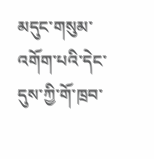མདུང་གསུམ་འགོག་པའི་དེང་དུས་ཀྱི་གོ་ཁྲབ་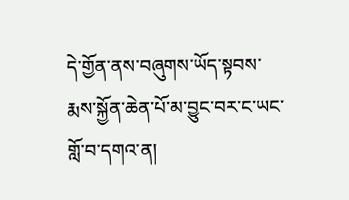དེ་གྱོན་ནས་བཞུགས་ཡོད་སྟབས་རྨས་སྐྱོན་ཆེན་པོ་མ་བྱུང་བར་ང་ཡང་གློ་བ་དགའ་ན།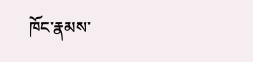ཁོང་རྣམས་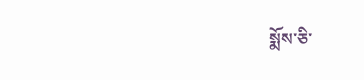སྨོས་ཅི་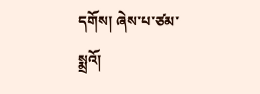དགོས། ཞེས་པ་ཙམ་སྨྲའོ།